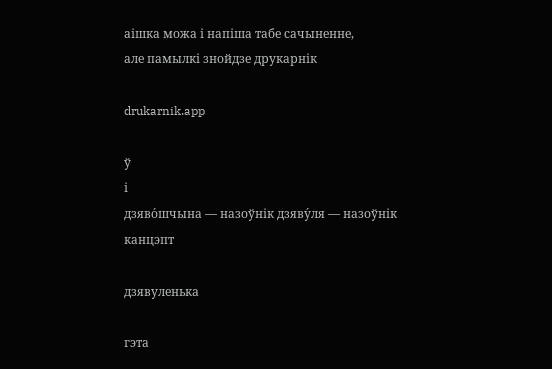аішка можа і напіша табе сачыненне,
але памылкі знойдзе друкарнік

drukarnik.app

ў
і
дзяво́шчына — назоўнік дзяву́ля — назоўнік
канцэпт

дзявуленька

гэта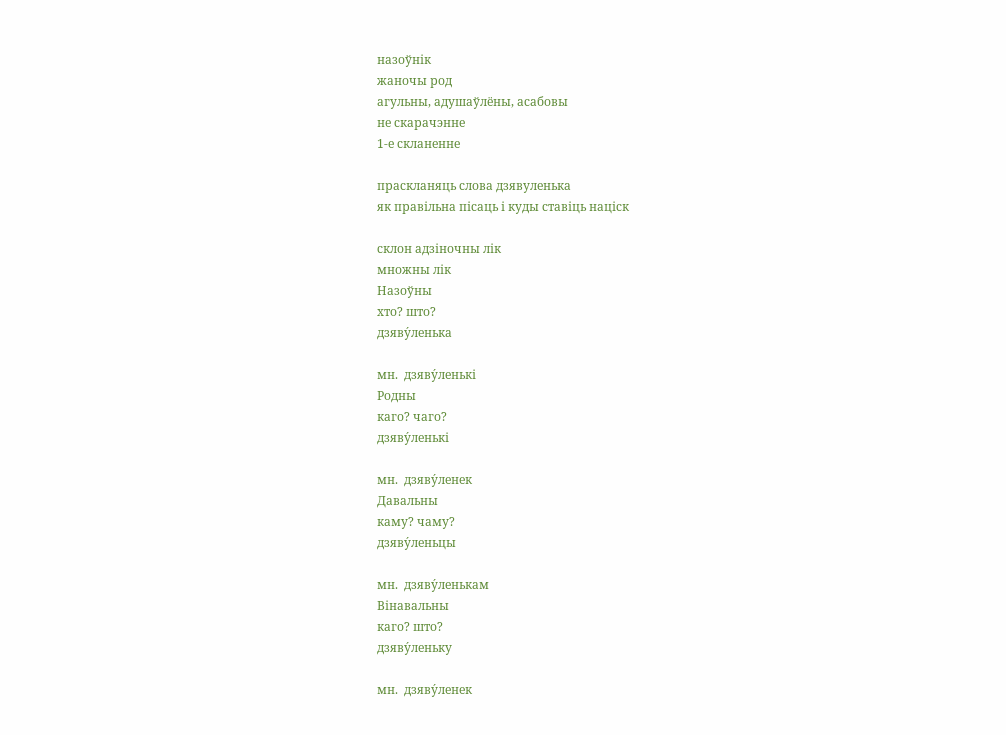назоўнік
жаночы род
агульны, адушаўлёны, асабовы
не скарачэнне
1-е скланенне

праскланяць слова дзявуленька
як правільна пісаць і куды ставіць націск

склон адзіночны лік
множны лік
Назоўны
хто? што?
дзяву́ленька

мн.  дзяву́ленькі
Родны
каго? чаго?
дзяву́ленькі

мн.  дзяву́ленек
Давальны
каму? чаму?
дзяву́леньцы

мн.  дзяву́ленькам
Вінавальны
каго? што?
дзяву́леньку

мн.  дзяву́ленек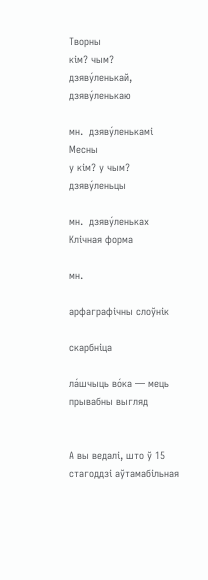Творны
кім? чым?
дзяву́ленькай, дзяву́ленькаю

мн.  дзяву́ленькамі
Месны
у кім? у чым?
дзяву́леньцы

мн.  дзяву́леньках
Клічная форма

мн.

арфаграфічны слоўнік

скарбніца

ла́шчыць во́ка — мець прывабны выгляд


А вы ведалі, што ў 15 стагоддзі аўтамабільная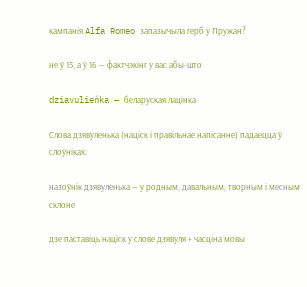кампанія Alfa Romeo запазычыла герб у Пружан?

не ў 15, а ў 16 — фактчэкінг у вас абы-што

dziavulieńka — беларуская лацінка

Слова дзявуленька (націск і правільнае напісанне) падаецца ў слоўніках:

назоўнік дзявуленька — у родным, давальным, творным і месным склоне

дзе паставіць націск у слове дзявуля + часціна мовы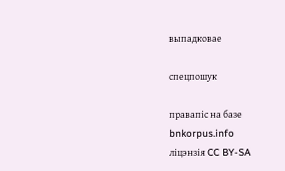выпадковае

спецпошук

правапіс на базе bnkorpus.info
ліцэнзія CC BY-SA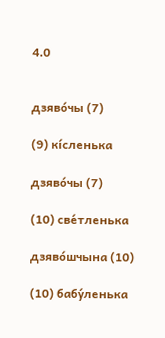4.0


дзяво́чы (7)

(9) кі́сленька

дзяво́чы (7)

(10) све́тленька

дзяво́шчына (10)

(10) бабу́ленька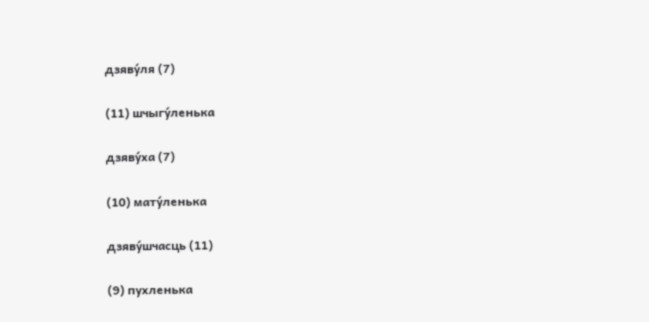дзяву́ля (7)

(11) шчыгу́ленька

дзяву́ха (7)

(10) мату́ленька

дзяву́шчасць (11)

(9) пухленька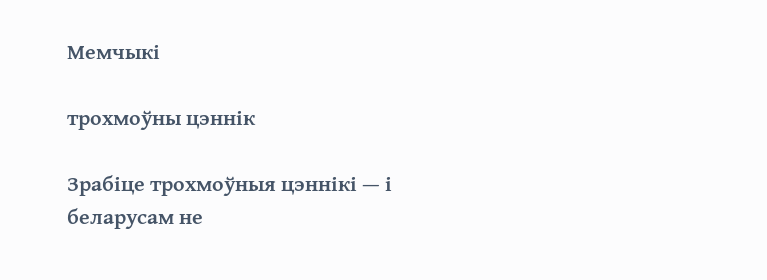Мемчыкі

трохмоўны цэннік

Зрабіце трохмоўныя цэннікі — і беларусам не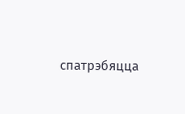спатрэбяцца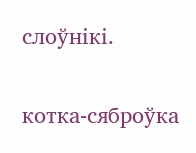слоўнікі.

котка-сяброўка